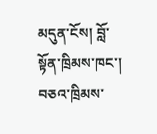མདུན་ངོས། བློ་སྟོན་ཁྲིམས་ཁང་། བཅའ་ཁྲིམས་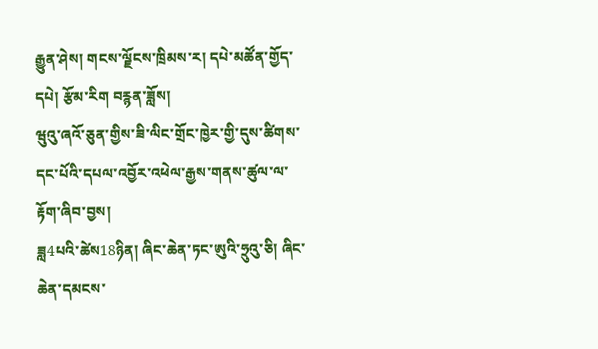རྒྱུན་ཤེས། གངས་ལྗོངས་ཁྲིམས་ར། དཔེ་མཚོན་གྱོད་དཔེ། རྩོམ་རིག བརྙན་ཟློས།
ཝུའུ་ཞའོ་ཅུན་གྱིས་ཟི་ལིང་གྲོང་ཁྱེར་གྱི་དུས་ཚིགས་དང་པོའི་དཔལ་འབྱོར་འཕེལ་རྒྱས་གནས་ཚུལ་ལ་རྟོག་ཞིབ་བྱས།
ཟླ4པའི་ཚེས18ཉིན། ཞིང་ཆེན་ཏང་ཨུའི་ཧྲུའུ་ཅི། ཞིང་ཆེན་དམངས་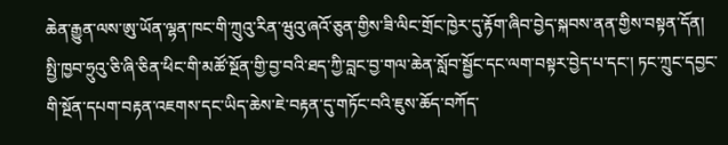ཆེན་རྒྱུན་ལས་ཨུ་ཡོན་ལྷན་ཁང་གི་ཀྲུའུ་རིན་ཝུའུ་ཞའོ་ཅུན་གྱིས་ཟི་ལིང་གྲོང་ཁྱེར་དུ་རྟོག་ཞིབ་བྱེད་སྐབས་ནན་གྱིས་བསྟན་དོན། སྤྱི་ཁྱབ་ཧྲུའུ་ཅི་ཞི་ཅིན་ཕིང་གི་མཚོ་སྔོན་གྱི་བྱ་བའི་ཐད་ཀྱི་བླང་བྱ་གལ་ཆེན་སློབ་སྦྱོང་དང་ལག་བསྟར་བྱེད་པ་དང་། ཏང་ཀྲུང་དབྱང་གི་སྔོན་དཔག་བརྟན་འཇགས་དང་ཡིད་ཆེས་ཇེ་བརྟན་དུ་གཏོང་བའི་ཇུས་ཆོད་བཀོད་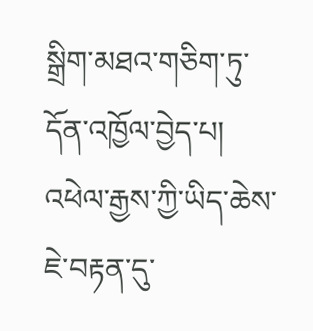སྒྲིག་མཐའ་གཅིག་ཏུ་དོན་འཁྱོལ་བྱེད་པ། འཕེལ་རྒྱས་ཀྱི་ཡིད་ཆེས་ཇེ་བརྟན་དུ་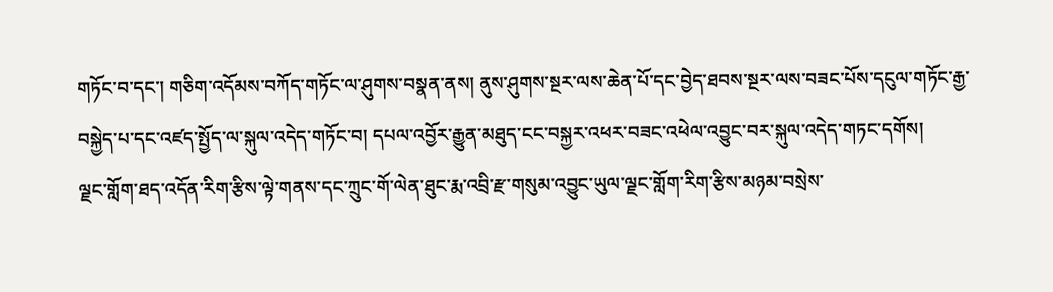གཏོང་བ་དང་། གཅིག་འདོམས་བཀོད་གཏོང་ལ་ཤུགས་བསྣན་ནས། ནུས་ཤུགས་སྔར་ལས་ཆེན་པོ་དང་བྱེད་ཐབས་སྔར་ལས་བཟང་པོས་དངུལ་གཏོང་རྒྱ་བསྐྱེད་པ་དང་འཛད་སྤྱོད་ལ་སྐུལ་འདེད་གཏོང་བ། དཔལ་འབྱོར་རྒྱུན་མཐུད་ངང་བསྐྱར་འཕར་བཟང་འཕེལ་འབྱུང་བར་སྐུལ་འདེད་གཏང་དགོས།
ལྗང་གློག་ཐད་འདོན་རིག་རྩིས་ལྟེ་གནས་དང་ཀྲུང་གོ་ལེན་ཐུང་རྨ་འབྲི་རྫ་གསུམ་འབྱུང་ཡུལ་ལྗང་གློག་རིག་རྩིས་མཉམ་བསྲེས་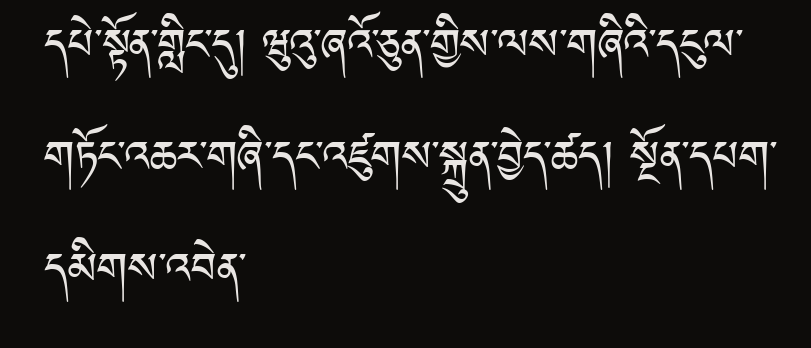དཔེ་སྟོན་གླིང་དུ། ཝུའུ་ཞའོ་ཅུན་གྱིས་ལས་གཞིའི་དངུལ་གཏོང་འཆར་གཞི་དང་འཛུགས་སྐྲུན་བྱེད་ཚད། སྔོན་དཔག་དམིགས་འབེན་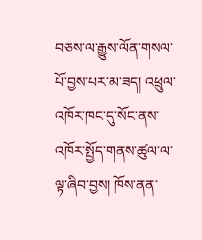བཅས་ལ་རྒྱུས་ལོན་གསལ་པོ་བྱས་པར་མ་ཟད། འཕྲུལ་འཁོར་ཁང་དུ་སོང་ནས་འཁོར་སྤྱོད་གནས་ཚུལ་ལ་ལྟ་ཞིབ་བྱས། ཁོས་ནན་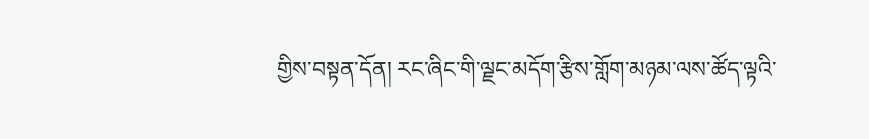གྱིས་བསྟན་དོན། རང་ཞིང་གི་ལྗང་མདོག་རྩིས་གློག་མཉམ་ལས་ཚོད་ལྟའི་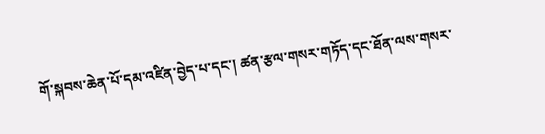གོ་སྐབས་ཆེན་པོ་དམ་འཛིན་བྱེད་པ་དང་། ཚན་རྩལ་གསར་གཏོད་དང་ཐོན་ལས་གསར་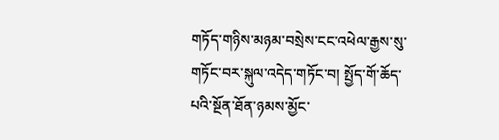གཏོད་གཉིས་མཉམ་བསྲེས་ངང་འཕེལ་རྒྱས་སུ་གཏོང་བར་སྐུལ་འདེད་གཏོང་བ། སྤྱོད་གོ་ཆོད་པའི་སྔོན་ཐོན་ཉམས་མྱོང་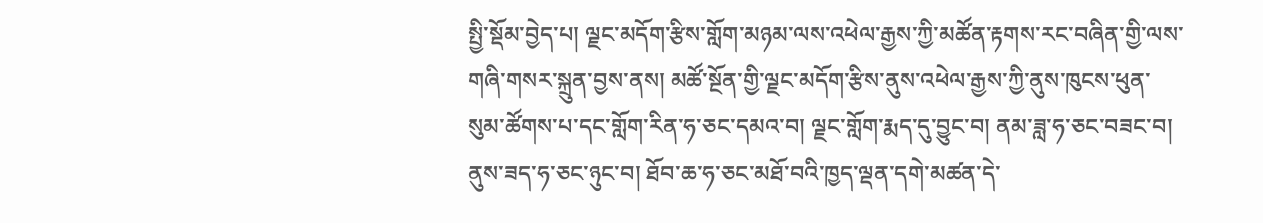སྤྱི་སྡོམ་བྱེད་པ། ལྗང་མདོག་རྩིས་གློག་མཉམ་ལས་འཕེལ་རྒྱས་ཀྱི་མཚོན་རྟགས་རང་བཞིན་གྱི་ལས་གཞི་གསར་སྐྲུན་བྱས་ནས། མཚོ་སྔོན་གྱི་ལྗང་མདོག་རྩིས་ནུས་འཕེལ་རྒྱས་ཀྱི་ནུས་ཁུངས་ཕུན་སུམ་ཚོགས་པ་དང་གློག་རིན་ཧ་ཅང་དམའ་བ། ལྗང་གློག་རྨད་དུ་བྱུང་བ། ནམ་ཟླ་ཧ་ཅང་བཟང་བ། ནུས་ཟད་ཧ་ཅང་ཉུང་བ། ཐོབ་ཆ་ཧ་ཅང་མཐོ་བའི་ཁྱད་ལྡན་དགེ་མཚན་དེ་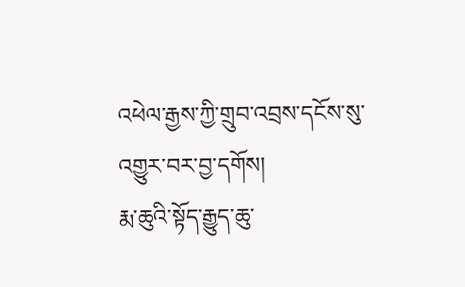འཕེལ་རྒྱས་ཀྱི་གྲུབ་འབྲས་དངོས་སུ་འགྱུར་བར་བྱ་དགོས།
རྨ་ཆུའི་སྟོད་རྒྱུད་ཆུ་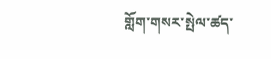གློག་གསར་སྤེལ་ཚད་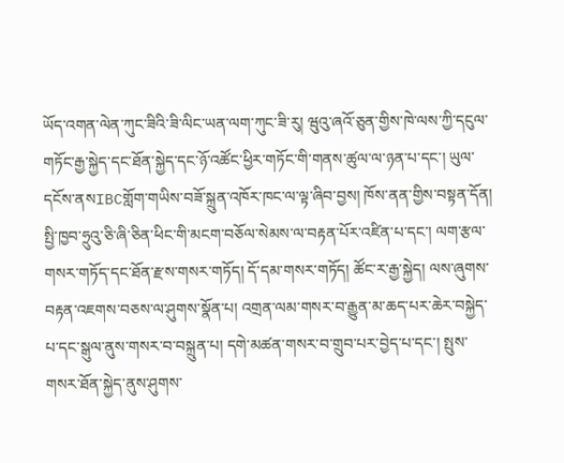ཡོད་འགན་ལེན་ཀུང་ཟིའི་ཟི་ལིང་ཡན་ལག་ཀུང་ཟི་རུ། ཝུའུ་ཞའོ་ཅུན་གྱིས་ཁེ་ལས་ཀྱི་དངུལ་གཏོང་རྒྱ་སྐྱེད་དང་ཐོན་སྐྱེད་དང་ཉོ་འཚོང་ཕྱིར་གཏོང་གི་གནས་ཚུལ་ལ་ཉན་པ་དང་། ཡུལ་དངོས་ནསIBCགློག་གཡིས་བཟོ་སྐྲུན་འཁོར་ཁང་ལ་ལྟ་ཞིབ་བྱས། ཁོས་ནན་གྱིས་བསྟན་དོན། སྤྱི་ཁྱབ་ཧྲུའུ་ཅི་ཞི་ཅིན་ཕིང་གི་མངག་བཅོལ་སེམས་ལ་བརྟན་པོར་འཛིན་པ་དང་། ལག་རྩལ་གསར་གཏོད་དང་ཐོན་རྫས་གསར་གཏོད། དོ་དམ་གསར་གཏོད། ཚོང་ར་རྒྱ་སྐྱེད། ལས་ཞུགས་བརྟན་འཇགས་བཅས་ལ་ཤུགས་སྣོན་པ། འགྲན་ལམ་གསར་བ་རྒྱུན་མ་ཆད་པར་ཆེར་བསྐྱེད་པ་དང་སྒུལ་ནུས་གསར་བ་བསྐྲུན་པ། དགེ་མཚན་གསར་བ་གྲུབ་པར་བྱེད་པ་དང་། སྤུས་གསར་ཐོན་སྐྱེད་ནུས་ཤུགས་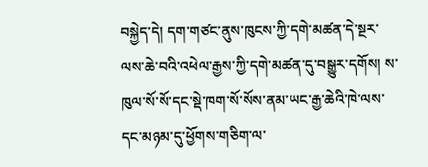བསྐྱེད་དེ། དག་གཙང་ནུས་ཁུངས་ཀྱི་དགེ་མཚན་དེ་སྔར་ལས་ཆེ་བའི་འཕེལ་རྒྱས་ཀྱི་དགེ་མཚན་དུ་བསྒྱུར་དགོས། ས་ཁུལ་སོ་སོ་དང་སྡེ་ཁག་སོ་སོས་ནམ་ཡང་རྒྱ་ཆེའི་ཁེ་ལས་དང་མཉམ་དུ་ཕྱོགས་གཅིག་ལ་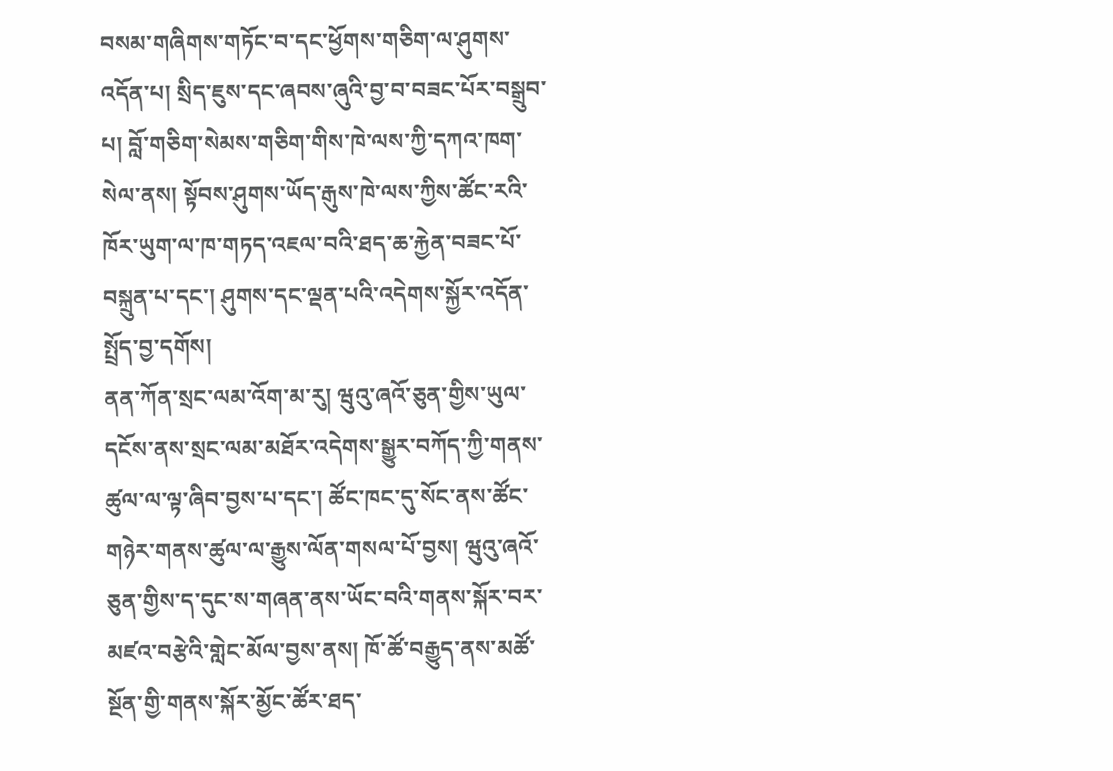བསམ་གཞིགས་གཏོང་བ་དང་ཕྱོགས་གཅིག་ལ་ཤུགས་འདོན་པ། སྲིད་ཇུས་དང་ཞབས་ཞུའི་བྱ་བ་བཟང་པོར་བསྒྲུབ་པ། བློ་གཅིག་སེམས་གཅིག་གིས་ཁེ་ལས་ཀྱི་དཀའ་ཁག་སེལ་ནས། སྟོབས་ཤུགས་ཡོད་རྒུས་ཁེ་ལས་ཀྱིས་ཚོང་རའི་ཁོར་ཡུག་ལ་ཁ་གཏད་འཇལ་བའི་ཐད་ཆ་རྐྱེན་བཟང་པོ་བསྐྲུན་པ་དང་། ཤུགས་དང་ལྡན་པའི་འདེགས་སྐྱོར་འདོན་སྤྲོད་བྱ་དགོས།
ནན་ཀོན་སྲང་ལམ་འོག་མ་རུ། ཝུའུ་ཞའོ་ཅུན་གྱིས་ཡུལ་དངོས་ནས་སྲང་ལམ་མཐོར་འདེགས་སྒྱུར་བཀོད་ཀྱི་གནས་ཚུལ་ལ་ལྟ་ཞིབ་བྱས་པ་དང་། ཚོང་ཁང་དུ་སོང་ནས་ཚོང་གཉེར་གནས་ཚུལ་ལ་རྒྱུས་ལོན་གསལ་པོ་བྱས། ཝུའུ་ཞའོ་ཅུན་གྱིས་ད་དུང་ས་གཞན་ནས་ཡོང་བའི་གནས་སྐོར་བར་མཛའ་བརྩེའི་གླེང་མོལ་བྱས་ནས། ཁོ་ཚོ་བརྒྱུད་ནས་མཚོ་སྔོན་གྱི་གནས་སྐོར་མྱོང་ཚོར་ཐད་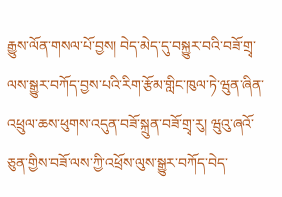རྒྱུས་ལོན་གསལ་པོ་བྱས། བེད་མེད་དུ་བསྐྱུར་བའི་བཟོ་གྲྭ་ལས་སྒྱུར་བཀོད་བྱས་པའི་རིག་རྩོམ་གླིང་ཁུལ་ཏེ་ཝུན་ཞིན་འཕྲུལ་ཆས་ཕུགས་འདུན་བཟོ་སྐྲུན་བཟོ་གྲྭ་རུ། ཝུའུ་ཞའོ་ཅུན་གྱིས་བཟོ་ལས་ཀྱི་འཕྲོས་ལུས་སྒྱུར་བཀོད་བེད་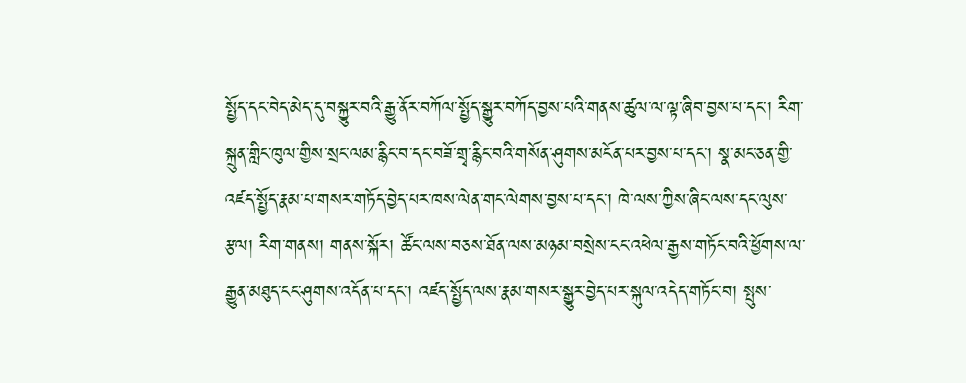སྤྱོད་དང་བེད་མེད་དུ་བསྐྱུར་བའི་རྒྱུ་ནོར་བཀོལ་སྤྱོད་སྒྱུར་བཀོད་བྱས་པའི་གནས་ཚུལ་ལ་ལྟ་ཞིབ་བྱས་པ་དང་། རིག་སྐྲུན་གླིང་ཁུལ་གྱིས་སྲང་ལམ་རྙིང་བ་དང་བཟོ་གྲྭ་རྙིང་བའི་གསོན་ཤུགས་མངོན་པར་བྱས་པ་དང་། སྣ་མང་ཅན་གྱི་འཛད་སྤྱོད་རྣམ་པ་གསར་གཏོད་བྱེད་པར་ཁས་ལེན་གང་ལེགས་བྱས་པ་དང་། ཁེ་ལས་ཀྱིས་ཞིང་ལས་དང་ལུས་རྩལ། རིག་གནས། གནས་སྐོར། ཚོང་ལས་བཅས་ཐོན་ལས་མཉམ་བསྲེས་ངང་འཕེལ་རྒྱས་གཏོང་བའི་ཕྱོགས་ལ་རྒྱུན་མཐུད་ངང་ཤུགས་འདོན་པ་དང་། འཛད་སྤྱོད་ལས་རྣམ་གསར་སྒྱུར་བྱེད་པར་སྐུལ་འདེད་གཏོང་བ། སྤུས་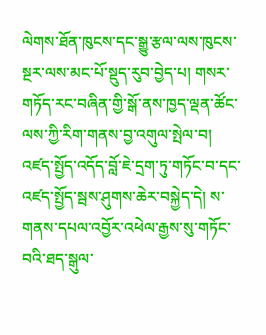ལེགས་ཐོན་ཁུངས་དང་སྒྱུ་རྩལ་ལས་ཁུངས་སྔར་ལས་མང་པོ་སྡུད་རུབ་བྱེད་པ། གསར་གཏོད་རང་བཞིན་གྱི་སྒོ་ནས་ཁྱད་ལྡན་ཚོང་ལས་ཀྱི་རིག་གནས་བྱ་འགུལ་སྤེལ་བ། འཛད་སྤྱོད་འདོད་བློ་ཇེ་དྲག་ཏུ་གཏོང་བ་དང་འཛད་སྤྱོད་སྦས་ཤུགས་ཆེར་བསྐྱེད་དེ། ས་གནས་དཔལ་འབྱོར་འཕེལ་རྒྱས་སུ་གཏོང་བའི་ཐད་སྒུལ་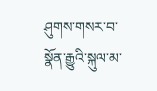ཤུགས་གསར་བ་སྣོན་རྒྱུའི་སྐུལ་མ་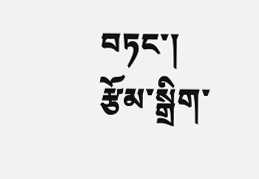བཏང་།
རྩོམ་སྒྲིག་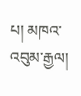པ། མཁའ་འབུམ་རྒྱལ།